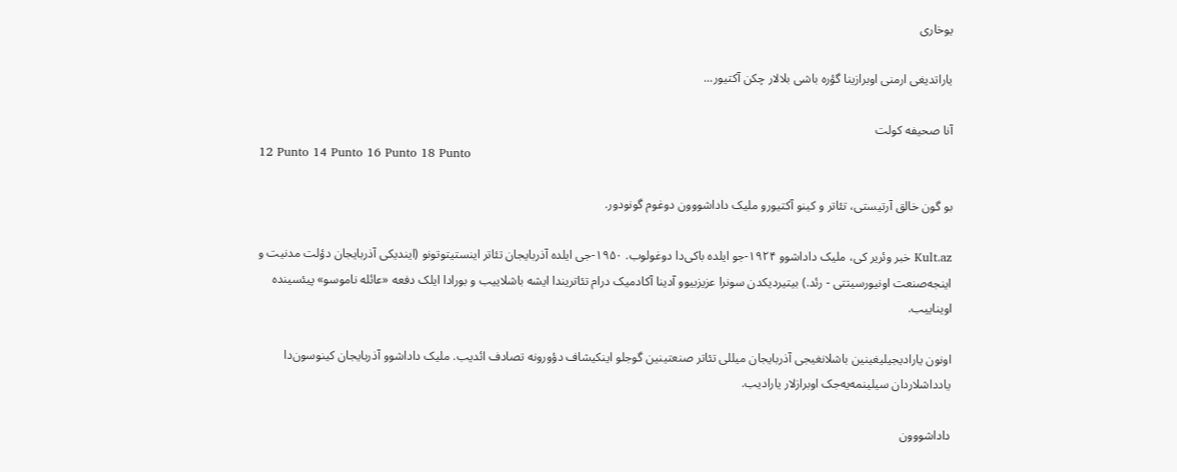یوخاری

یاراتدیغی ارمنی اوبرازینا گؤره باشی بلالار چکن آکتیور...

آنا صحیفه کولت
12 Punto 14 Punto 16 Punto 18 Punto

بو گون خالق آرتیستی، تئاتر و کینو آکتیورو ملیک داداشووون دوغوم گونودور.

Kult.az خبر وئریر کی، ملیک داداشوو ۱۹۲۴-جو ایلده باکی‌دا دوغولوب. ۱۹۵۰-جی ایلده آذربایجان تئاتر اینستیتوتونو (ایندیکی آذربایجان دؤلت مدنیت و اینجه‌صنعت اونیورسیتتی - رئد.) بیتیردیکدن سونرا عزیزبیوو آدینا آکادمیک درام تئاتریندا ایشه باشلاییب و بورادا ایلک دفعه «عائله ناموسو» پیئسینده اویناییب.

اونون یارادیجیلیغینین باشلانغیجی آذربایجان میللی تئاتر صنعتینین گوجلو اینکیشاف دؤورونه تصادف ائدیب. ملیک داداشوو آذربایجان کینوسون‌دا یادداشلاردان سیلینمه‌یه‌جک اوبرازلار یارادیب.

داداشووون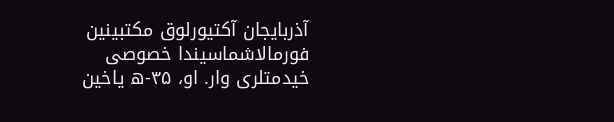آذربایجان آکتیورلوق مکتبینین فورمالاشماسیندا خصوصی خیدمتلری وار. او، ۳۵-ه یاخین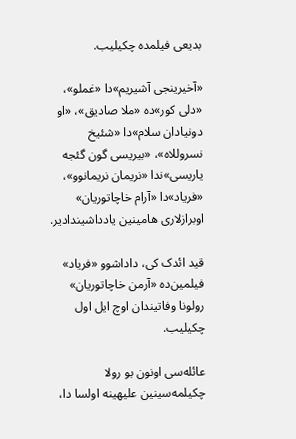بدیعی فیلمده چکیلیب.

«آخیرینجی آشیریم»دا «غملو»، «دلی کور»ده «ملا صادیق»، «او دونیادان سلام»دا «شئیخ نسروللاه»، «بیریسی گون گئجه یاریسی»ندا «نریمان نریمانوو»، «فریاد»دا «آرام خاچاتوریان» اوبرازلاری هامینین یادداشیندادیر.

قید ائدک کی، داداشوو «فریاد» فیلمین‌ده «آرمن خاچاتوریان» رولونا وفاتیندان اوچ ایل اول چکیلیب.

عائله‌سی اونون بو رولا چکیلمه‌سینین علیهینه اولسا دا،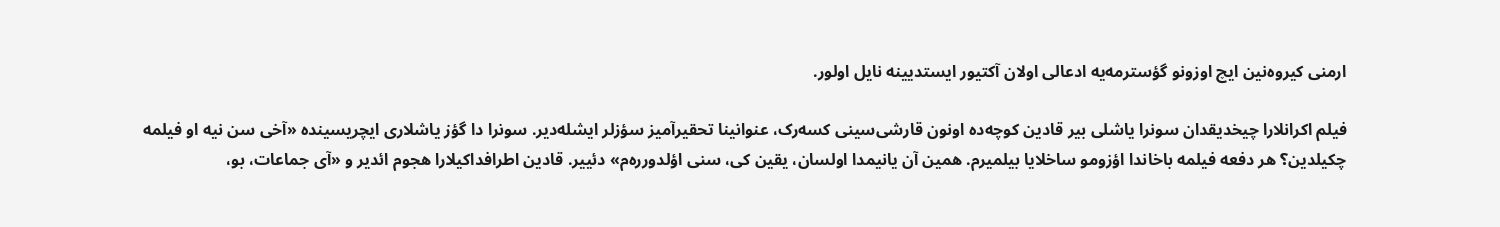ارمنی کیروه‌نین ایچ اوزونو گؤسترمه‌یه ادعالی اولان آکتیور ایستدیینه نایل اولور.

فیلم اکرانلارا چیخدیقدان سونرا یاشلی بیر قادین کوچه‌ده اونون قارشی‌سینی کسه‌رک، عنوانینا تحقیرآمیز سؤزلر ایشله‌دیر. سونرا دا گؤز یاشلاری ایچریسینده «آخی سن نیه او فیلمه چکیلدین؟ هر دفعه فیلمه باخاندا اؤزومو ساخلایا بیلمیرم. همین آن یانیمدا اولسان، یقین کی، سنی اؤلدورره‌م» دئییر. قادین اطرافداکیلارا هجوم ائدیر و «آی جماعات، بو،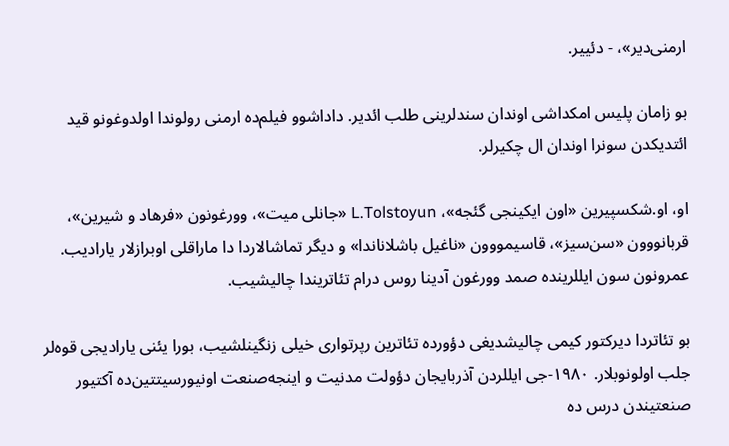ارمنی‌دیر»، - دئییر.

بو زامان پلیس امکداشی اوندان سندلرینی طلب ائدیر. داداشوو فیلم‌ده ارمنی رولوندا اولدوغونو قید ائتدیکدن سونرا اوندان ال چکیرلر.

او، او.شکسپیرین «اون ایکینجی گئجه»، L.Tolstoyun «جانلی میت»، وورغونون «فرهاد و شیرین»، قربانووون «سن‌سیز»، قاسیمووون «ناغیل باشلاناندا» و دیگر تماشالاردا دا ماراقلی اوبرازلار یارادیب. عمرونون سون ایللرینده صمد وورغون آدینا روس درام تئاتریندا چالیشیب.

بو تئاتردا دیرکتور کیمی چالیشدیغی دؤورده تئاترین رپرتواری خیلی زنگینلشیب، بورا یئنی یارادیجی قوه‌لر جلب اولونوبلار. ۱۹۸۰-جی ایللردن آذربایجان دؤولت مدنیت و اینجه‌صنعت اونیورسیتتین‌ده آکتیور صنعتیندن درس ده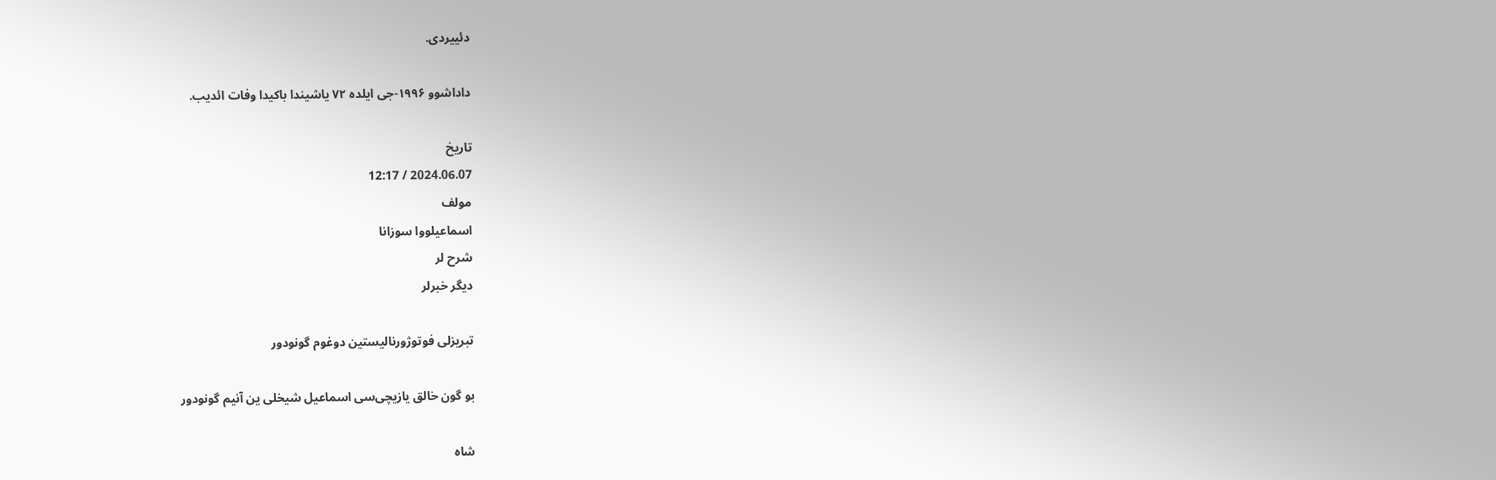دئییردی.

داداشوو ۱۹۹۶-جی ایلده ۷۲ یاشیندا باکیدا وفات ائدیب.

تاریخ
2024.06.07 / 12:17
مولف
اسماعیلووا سوزانا
شرح لر
دیگر خبرلر

تبریزلی فوتوژورنالیستین دوغوم گونودور

بو گون خالق یازیچی‌سی اسماعیل شیخلی ‌ین آنیم گونودور

شاه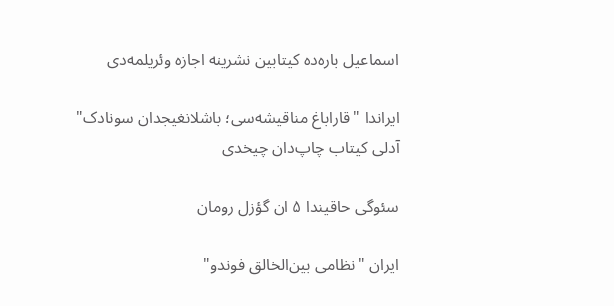اسماعیل باره‌ده کیتابین نشرینه اجازه وئریلمه‌دی

ایراندا "قاراباغ مناقیشه‌سی؛ باشلانغیجدان سونادک" آدلی کیتاب چاپ‌دان چیخدی

سئوگی حاقیندا ۵ ان گؤزل رومان

ایران "نظامی بین‌الخالق فوندو"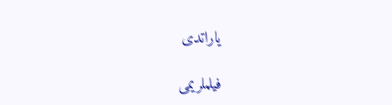یاراتدی

فیلملریمی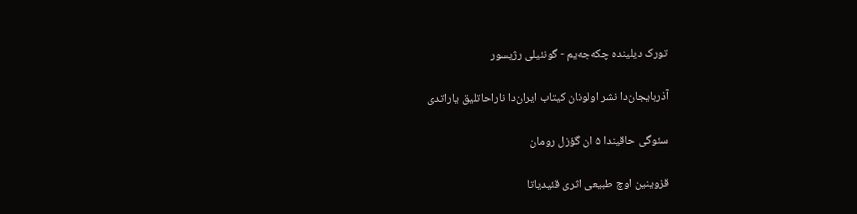تورک دیلینده چکه‌جه‌یم - گونئیلی رژیسور

آذربایجان‌دا نشر اولونان کیتاب ایران‌دا ناراحاتلیق یاراتدی

سئوگی حاقیندا ۵ ان گؤزل رومان

قزوینین اوچ طبیعی اثری قئیدیاتا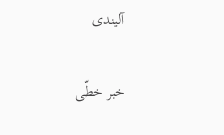آلیندی

خبر خطّی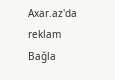Axar.az'da reklam Bağla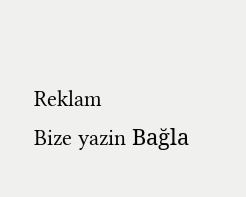Reklam
Bize yazin Bağla